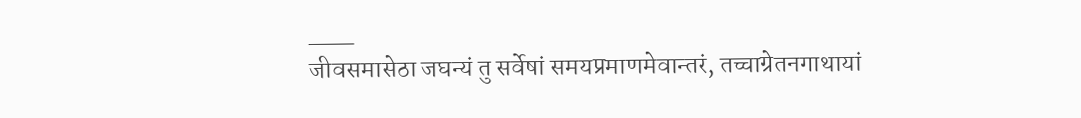___
जीवसमासेठा जघन्यं तु सर्वेषां समयप्रमाणमेवान्तरं, तच्चाग्रेतनगाथायां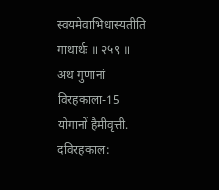स्वयमेवाभिधास्यतीति गाथार्थः ॥ २५९ ॥ अथ गुणानां विरहकाला-15 योगानों हैमीवृत्ती.
दविरहकाल: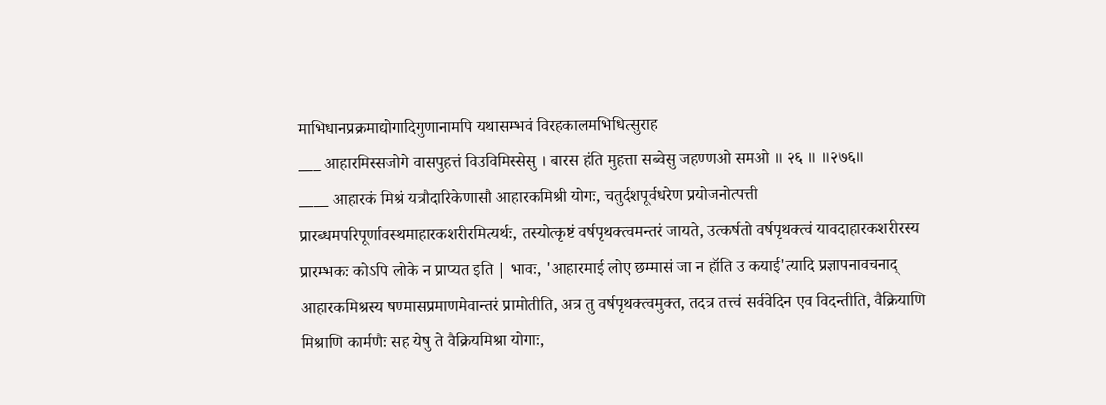माभिधानप्रक्रमाद्योगादिगुणानामपि यथासम्भवं विरहकालमभिधित्सुराह
___ आहारमिस्सजोगे वासपुहत्तं विउविमिस्सेसु । बारस हंति मुहत्ता सब्वेसु जहण्णओ समओ ॥ २६ ॥ ॥२७६॥
____ आहारकं मिश्रं यत्रौदारिकेणासौ आहारकमिश्री योगः, चतुर्दशपूर्वधरेण प्रयोजनोत्पत्ती प्रारब्धमपरिपूर्णावस्थमाहारकशरीरमित्यर्थः, तस्योत्कृष्टं वर्षपृथक्त्वमन्तरं जायते, उत्कर्षतो वर्षपृथक्त्वं यावदाहारकशरीरस्य प्रारम्भकः कोऽपि लोके न प्राप्यत इति | भावः, 'आहारमाई लोए छम्मासं जा न हॉति उ कयाई'त्यादि प्रज्ञापनावचनाद् आहारकमिश्रस्य षण्मासप्रमाणमेवान्तरं प्रामोतीति, अत्र तु वर्षपृथक्त्वमुक्त, तदत्र तत्त्वं सर्ववेदिन एव विदन्तीति, वैक्रियाणि मिश्राणि कार्मणैः सह येषु ते वैक्रियमिश्रा योगाः,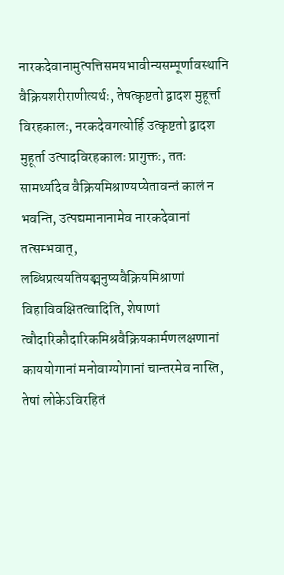नारकदेवानामुत्पत्तिसमयभावीन्यसम्पूर्णावस्थानि वैक्रियशरीराणीत्यर्थः, तेषत्कृष्टतो द्वादश मुहूर्त्ता विरहकालः, नरकदेवगत्योर्हि उत्कृष्टतो द्वादश मुहूर्ता उत्पादविरहकालः प्रागुक्तः, ततः सामर्थ्यादेव वैक्रियमिश्राण्यप्येतावन्तं कालं न भवन्ति, उत्पद्यमानानामेव नारकदेवानां तत्सम्भवात्, लब्धिप्रत्ययतियङ्मनुष्यवैक्रियमिश्राणां विहाविवक्षितत्वादिति, शेषाणां त्वौदारिकौदारिकमिश्रवैक्रियकार्मणलक्षणानां काययोगानां मनोवाग्योगानां चान्तरमेव नास्ति, तेषां लोकेऽविरहितं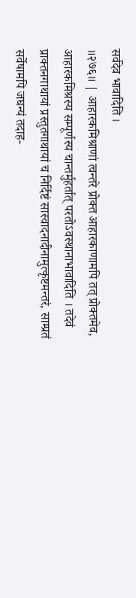सर्वदेव भावादिति ।
॥२७६॥ | आहारकमिश्राणां त्वन्तरे प्रोक्त आहारकाणामपि तत् प्रोक्तमेव, आहारकमिश्रस्य सम्पूर्णस्य चान्तर्मुहर्तात् परतोऽवस्थानाभावादिति । तदेवं प्राक्तनगाथायां प्रस्तुतगाथायां च निर्दिष्टं सास्वादनादीनामुत्कृष्टमन्तरं, साम्प्रतं सर्वेषामपि जघन्यं तदाह-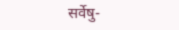सर्वेषु-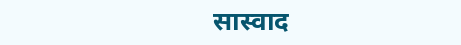सास्वाद